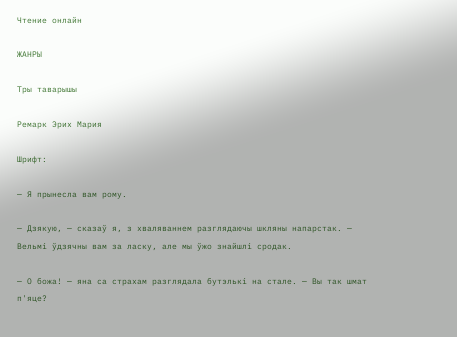Чтение онлайн

ЖАНРЫ

Тры таварышы

Ремарк Эрих Мария

Шрифт:

— Я прынесла вам рому.

— Дзякую, — сказаў я, з хваляваннем разглядаючы шкляны напарстак. — Вельмі ўдзячны вам за ласку, але мы ўжо знайшлі сродак.

— О божа! — яна са страхам разглядала бутэлькі на стале. — Вы так шмат п'яце?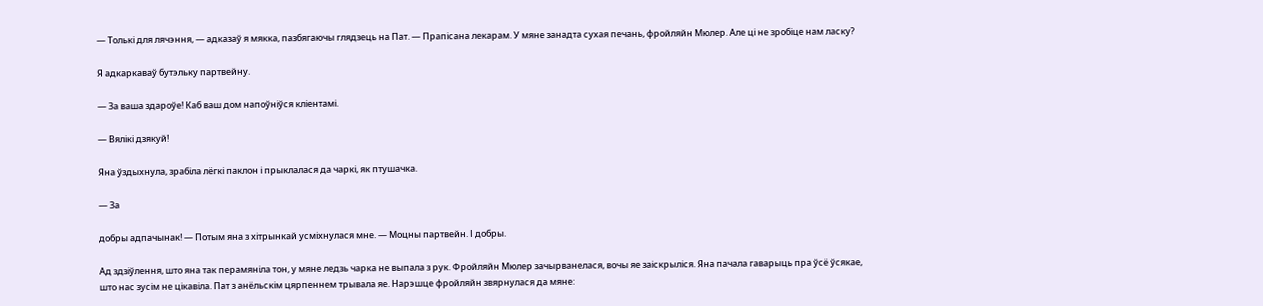— Толькі для лячэння, — адказаў я мякка, пазбягаючы глядзець на Пат. — Прапісана лекарам. У мяне занадта сухая печань, фройляйн Мюлер. Але ці не зробіце нам ласку?

Я адкаркаваў бутэльку партвейну.

— За ваша здароўе! Каб ваш дом напоўніўся кліентамі.

— Вялікі дзякуй!

Яна ўздыхнула, зрабіла лёгкі паклон і прыклалася да чаркі, як птушачка.

— За

добры адпачынак! — Потым яна з хітрынкай усміхнулася мне. — Моцны партвейн. І добры.

Ад здзіўлення, што яна так перамяніла тон, у мяне ледзь чарка не выпала з рук. Фройляйн Мюлер зачырванелася, вочы яе заіскрыліся. Яна пачала гаварыць пра ўсё ўсякае, што нас зусім не цікавіла. Пат з анёльскім цярпеннем трывала яе. Нарэшце фройляйн звярнулася да мяне: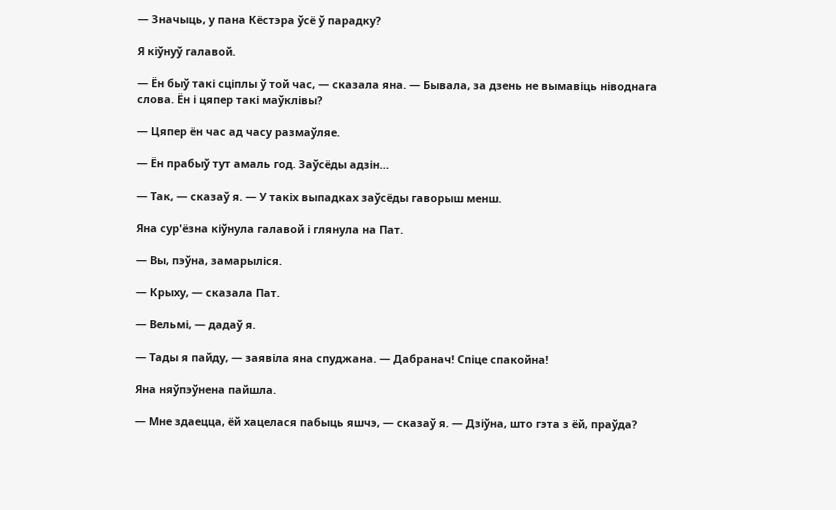— Значыць, у пана Кёстэра ўсё ў парадку?

Я кіўнуў галавой.

— Ён быў такі сціплы ў той час, — сказала яна. — Бывала, за дзень не вымавіць ніводнага слова. Ён і цяпер такі маўклівы?

— Цяпер ён час ад часу размаўляе.

— Ён прабыў тут амаль год. Заўсёды адзін…

— Так, — сказаў я. — У такіх выпадках заўсёды гаворыш менш.

Яна сур'ёзна кіўнула галавой і глянула на Пат.

— Вы, пэўна, замарыліся.

— Крыху, — сказала Пат.

— Вельмі, — дадаў я.

— Тады я пайду, — заявіла яна спуджана. — Дабранач! Спіце спакойна!

Яна няўпэўнена пайшла.

— Мне здаецца, ёй хацелася пабыць яшчэ, — сказаў я. — Дзіўна, што гэта з ёй, праўда?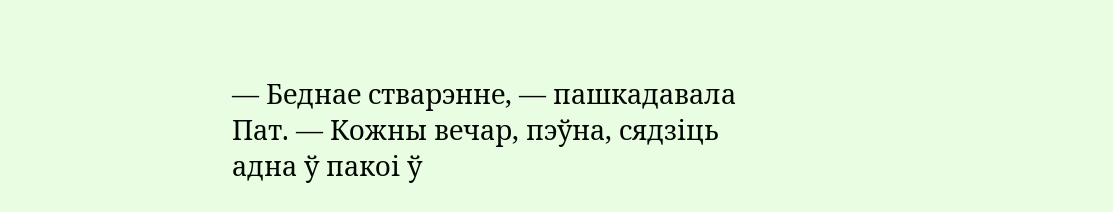— Беднае стварэнне, — пашкадавала Пат. — Кожны вечар, пэўна, сядзіць адна ў пакоі ў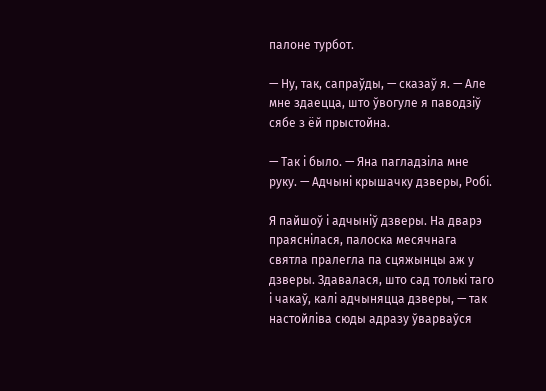палоне турбот.

— Ну, так, сапраўды, — сказаў я. — Але мне здаецца, што ўвогуле я паводзіў сябе з ёй прыстойна.

— Так і было. — Яна пагладзіла мне руку. — Адчыні крышачку дзверы, Робі.

Я пайшоў і адчыніў дзверы. На дварэ праяснілася, палоска месячнага святла пралегла па сцяжынцы аж у дзверы. Здавалася, што сад толькі таго і чакаў, калі адчыняцца дзверы, — так настойліва сюды адразу ўварваўся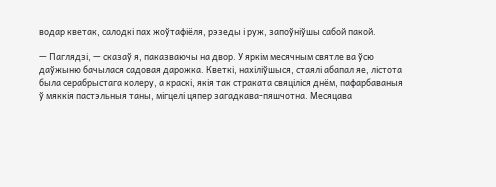водар кветак, салодкі пах жоўтафіёля, рэзеды і руж, запоўніўшы сабой пакой.

— Паглядзі, — сказаў я, паказваючы на двор. У яркім месячным святле ва ўсю даўжыню бачылася садовая дарожка. Кветкі, нахіліўшыся, стаялі абапал яе, лістота была серабрыстага колеру, а краскі, якія так страката свяціліся днём, пафарбаваныя ў мяккія пастэльныя таны, мігцелі цяпер загадкава-пяшчотна. Месяцава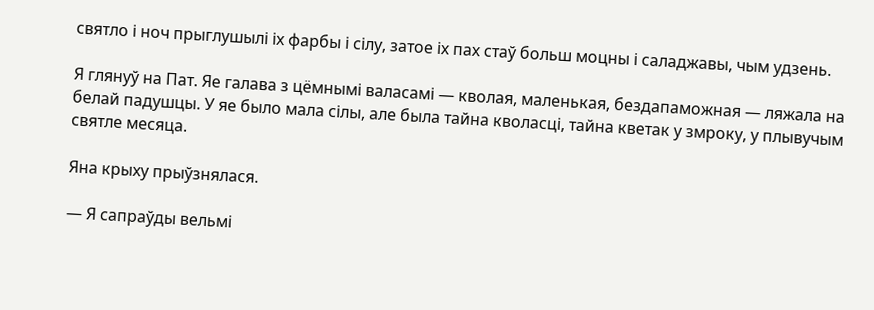святло і ноч прыглушылі іх фарбы і сілу, затое іх пах стаў больш моцны і саладжавы, чым удзень.

Я глянуў на Пат. Яе галава з цёмнымі валасамі — кволая, маленькая, бездапаможная — ляжала на белай падушцы. У яе было мала сілы, але была тайна кволасці, тайна кветак у змроку, у плывучым святле месяца.

Яна крыху прыўзнялася.

— Я сапраўды вельмі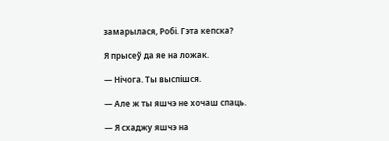замарылася, Робі. Гэта кепска?

Я прысеў да яе на ложак.

— Нічога. Ты выспішся.

— Але ж ты яшчэ не хочаш спаць.

— Я схаджу яшчэ на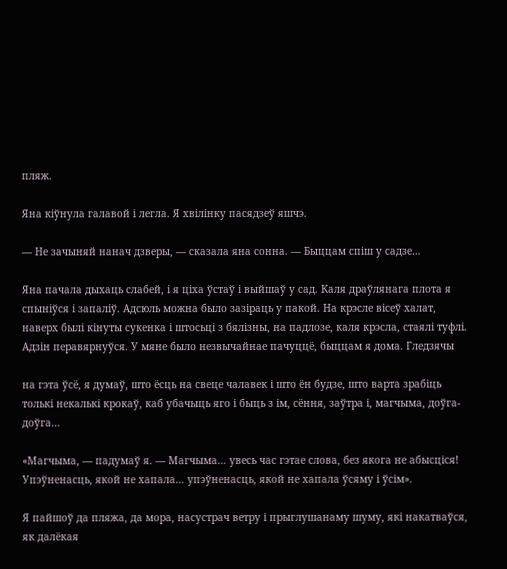пляж.

Яна кіўнула галавой і легла. Я хвілінку пасядзеў яшчэ.

— Не зачыняй нанач дзверы, — сказала яна сонна. — Быццам спіш у садзе…

Яна пачала дыхаць слабей, і я ціха ўстаў і выйшаў у сад. Каля драўлянага плота я спыніўся і запаліў. Адсюль можна было зазіраць у пакой. На крэсле вісеў халат, наверх былі кінуты сукенка і штосьці з бялізны, на падлозе, каля крэсла, стаялі туфлі. Адзін перавярнуўся. У мяне было незвычайнае пачуццё, быццам я дома. Гледзячы

на гэта ўсё, я думаў, што ёсць на свеце чалавек і што ён будзе, што варта зрабіць толькі некалькі крокаў, каб убачыць яго і быць з ім, сёння, заўтра і, магчыма, доўга-доўга…

«Магчыма, — падумаў я. — Магчыма… увесь час гэтае слова, без якога не абысціся! Упэўненасць, якой не хапала… упэўненасць, якой не хапала ўсяму і ўсім».

Я пайшоў да пляжа, да мора, насустрач ветру і прыглушанаму шуму, які накатваўся, як далёкая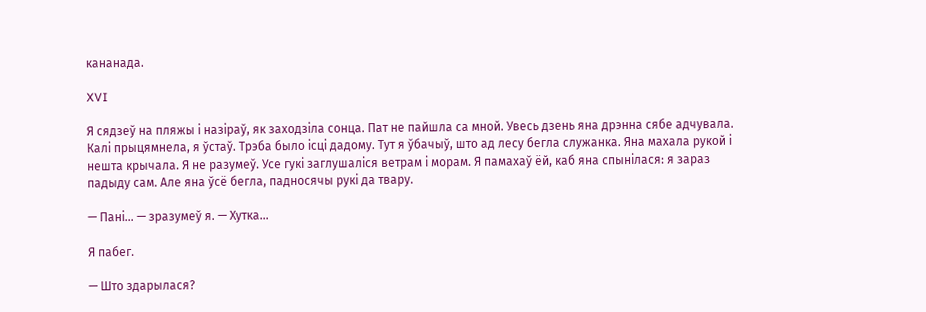кананада.

XVI

Я сядзеў на пляжы і назіраў, як заходзіла сонца. Пат не пайшла са мной. Увесь дзень яна дрэнна сябе адчувала. Калі прыцямнела, я ўстаў. Трэба было ісці дадому. Тут я ўбачыў, што ад лесу бегла служанка. Яна махала рукой і нешта крычала. Я не разумеў. Усе гукі заглушаліся ветрам і морам. Я памахаў ёй, каб яна спынілася: я зараз падыду сам. Але яна ўсё бегла, падносячы рукі да твару.

— Пані… — зразумеў я. — Хутка…

Я пабег.

— Што здарылася?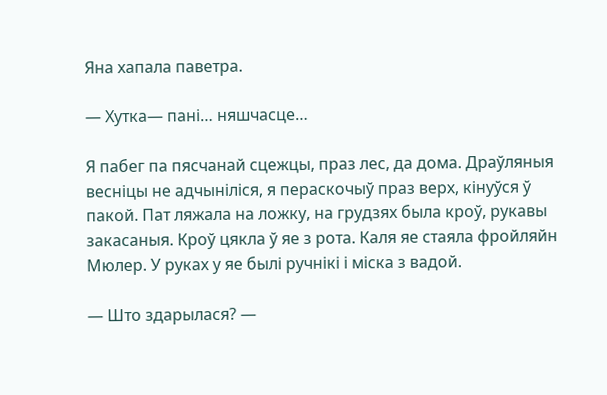Яна хапала паветра.

— Хутка— пані… няшчасце…

Я пабег па пясчанай сцежцы, праз лес, да дома. Драўляныя весніцы не адчыніліся, я пераскочыў праз верх, кінуўся ў пакой. Пат ляжала на ложку, на грудзях была кроў, рукавы закасаныя. Кроў цякла ў яе з рота. Каля яе стаяла фройляйн Мюлер. У руках у яе былі ручнікі і міска з вадой.

— Што здарылася? —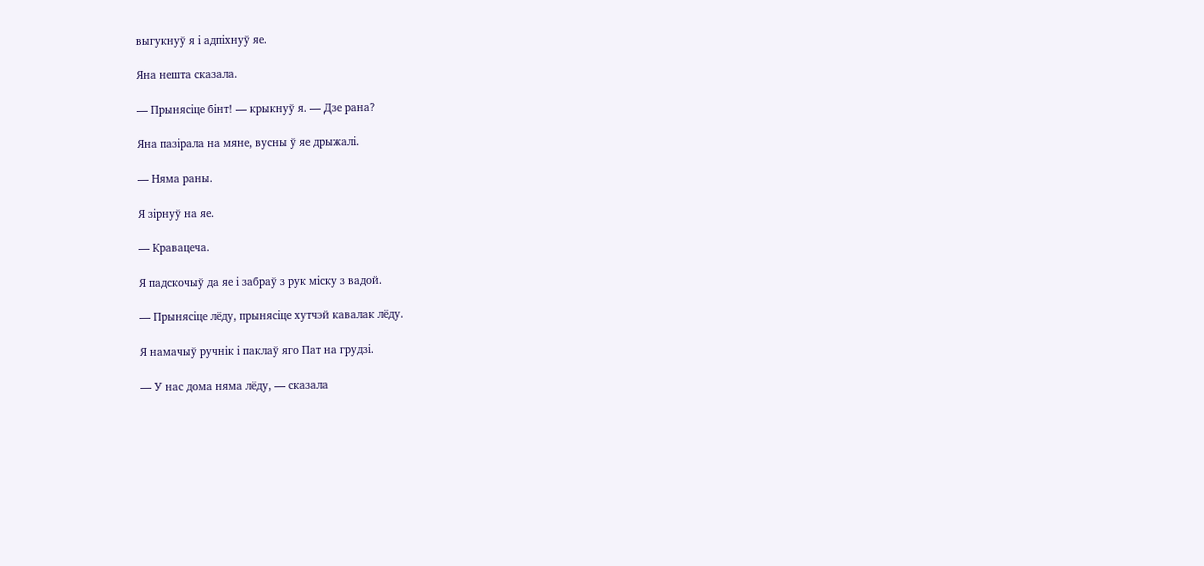выгукнуў я і адпіхнуў яе.

Яна нешта сказала.

— Прынясіце бінт! — крыкнуў я. — Дзе рана?

Яна пазірала на мяне, вусны ў яе дрыжалі.

— Няма раны.

Я зірнуў на яе.

— Кравацеча.

Я падскочыў да яе і забраў з рук міску з вадой.

— Прынясіце лёду, прынясіце хутчэй кавалак лёду.

Я намачыў ручнік і паклаў яго Пат на грудзі.

— У нас дома няма лёду, — сказала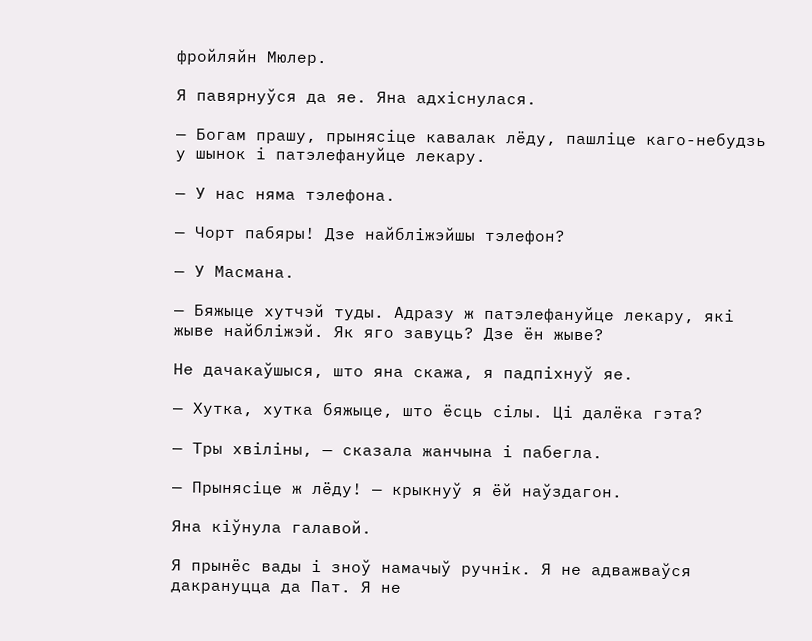фройляйн Мюлер.

Я павярнуўся да яе. Яна адхіснулася.

— Богам прашу, прынясіце кавалак лёду, пашліце каго-небудзь у шынок і патэлефануйце лекару.

— У нас няма тэлефона.

— Чорт пабяры! Дзе найбліжэйшы тэлефон?

— У Масмана.

— Бяжыце хутчэй туды. Адразу ж патэлефануйце лекару, які жыве найбліжэй. Як яго завуць? Дзе ён жыве?

Не дачакаўшыся, што яна скажа, я падпіхнуў яе.

— Хутка, хутка бяжыце, што ёсць сілы. Ці далёка гэта?

— Тры хвіліны, — сказала жанчына і пабегла.

— Прынясіце ж лёду! — крыкнуў я ёй наўздагон.

Яна кіўнула галавой.

Я прынёс вады і зноў намачыў ручнік. Я не адважваўся дакрануцца да Пат. Я не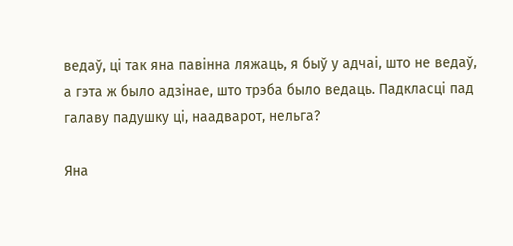ведаў, ці так яна павінна ляжаць, я быў у адчаі, што не ведаў, а гэта ж было адзінае, што трэба было ведаць. Падкласці пад галаву падушку ці, наадварот, нельга?

Яна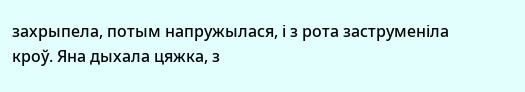захрыпела, потым напружылася, і з рота заструменіла кроў. Яна дыхала цяжка, з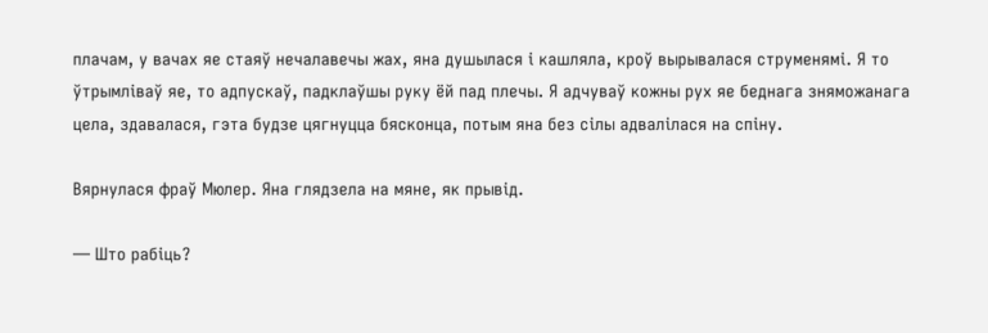плачам, у вачах яе стаяў нечалавечы жах, яна душылася і кашляла, кроў вырывалася струменямі. Я то ўтрымліваў яе, то адпускаў, падклаўшы руку ёй пад плечы. Я адчуваў кожны рух яе беднага зняможанага цела, здавалася, гэта будзе цягнуцца бясконца, потым яна без сілы адвалілася на спіну.

Вярнулася фраў Мюлер. Яна глядзела на мяне, як прывід.

— Што рабіць?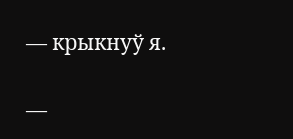— крыкнуў я.

—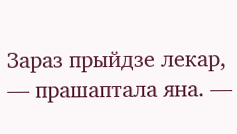Зараз прыйдзе лекар, — прашаптала яна. —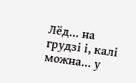Лёд… на грудзі і, калі можна… у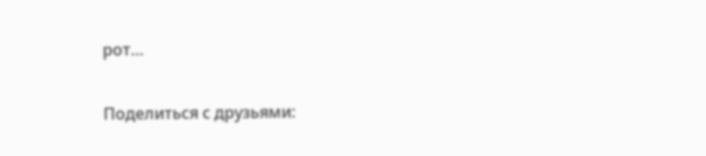рот…

Поделиться с друзьями: